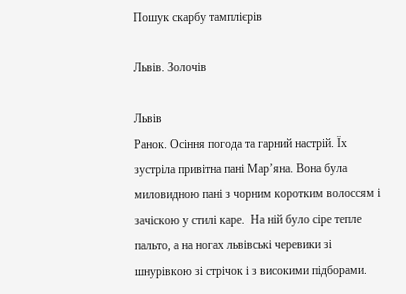Пошук скарбу тамплієрів

Львів. Золочів

Львів
Ранок. Осіння погода та гарний настрій. Їх зустріла привітна пані Мар’яна. Вона була миловидною пані з чорним коротким волоссям і зачіскою у стилі каре.  На ній було сіре тепле пальто, а на ногах львівські черевики зі шнурівкою зі стрічок і з високими підборами.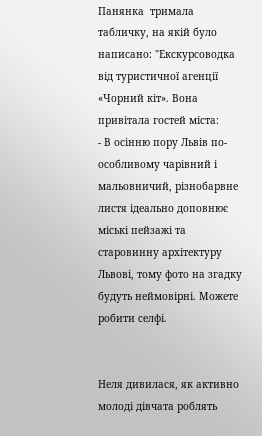Панянка  тримала табличку, на якій було написано: "Екскурсоводка від туристичної агенції «Чорний кіт». Вона привітала гостей міста:
- В осінню пору Львів по-особливому чарівний і мальовничий, різнобарвне листя ідеально доповнює міські пейзажі та старовинну архітектуру Львові, тому фото на згадку будуть неймовірні. Можете робити селфі.


Неля дивилася, як активно молоді дівчата роблять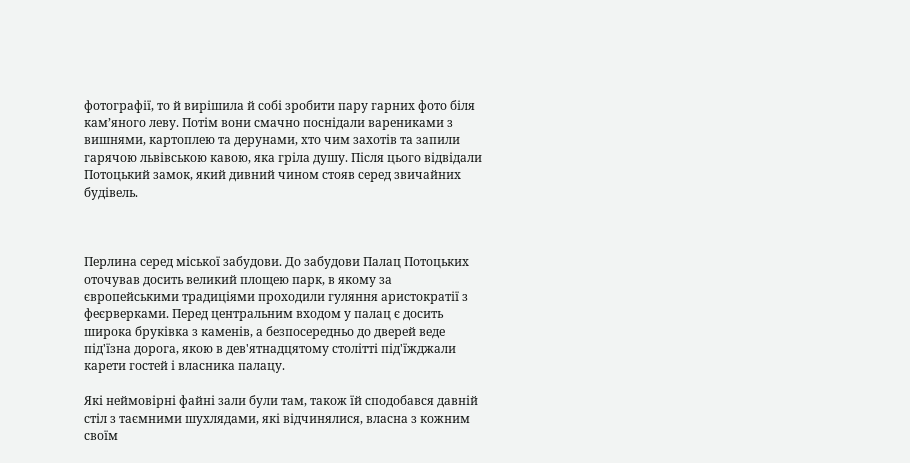фотографії, то й вирішила й собі зробити пару гарних фото біля кам’яного леву. Потім вони смачно поснідали варениками з вишнями, картоплею та дерунами, хто чим захотів та запили гарячою львівською кавою, яка гріла душу. Після цього відвідали Потоцький замок, який дивний чином стояв серед звичайних будівель.



Перлина серед міської забудови. До забудови Палац Потоцьких оточував досить великий площею парк, в якому за європейськими традиціями проходили гуляння аристократії з феєрверками. Перед центральним входом у палац є досить широка бруківка з каменів, а безпосередньо до дверей веде під'їзна дорога, якою в дев'ятнадцятому столітті під'їжджали карети гостей і власника палацу.

Які неймовірні файні зали були там, також їй сподобався давній стіл з таємними шухлядами, які відчинялися, власна з кожним своїм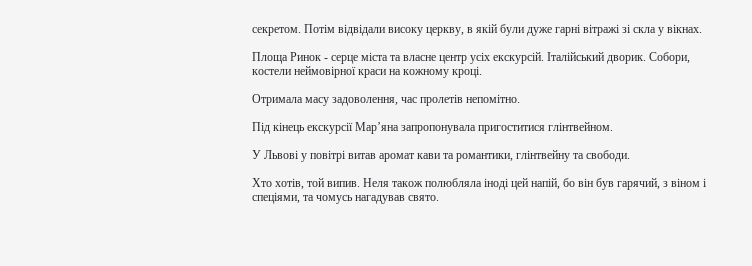секретом. Потім відвідали високу церкву, в якій були дуже гарні вітражі зі скла у вікнах.

Площа Ринок - серце міста та власне центр усіх екскурсій. Італійський дворик. Собори, костели неймовірної краси на кожному кроці.

Отримала масу задоволення, час пролетів непомітно.

Під кінець екскурсії Мар’яна запропонувала пригоститися глінтвейном.

У Львові у повітрі витав аромат кави та романтики, глінтвейну та свободи.

Хто хотів, той випив. Неля також полюбляла іноді цей напій, бо він був гарячий, з віном і спеціями, та чомусь нагадував свято.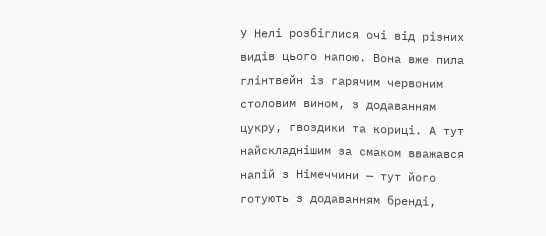У Нелі розбіглися очі від різних видів цього напою. Вона вже пила глінтвейн із гарячим червоним столовим вином, з додаванням цукру, гвоздики та кориці. А тут найскладнішим за смаком вважався напій з Німеччини — тут його готують з додаванням бренді,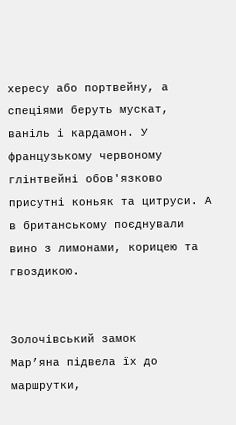хересу або портвейну, а спеціями беруть мускат, ваніль і кардамон. У французькому червоному глінтвейні обов'язково присутні коньяк та цитруси. А в британському поєднували вино з лимонами, корицею та гвоздикою.


Золочівський замок
Мар’яна підвела їх до маршрутки,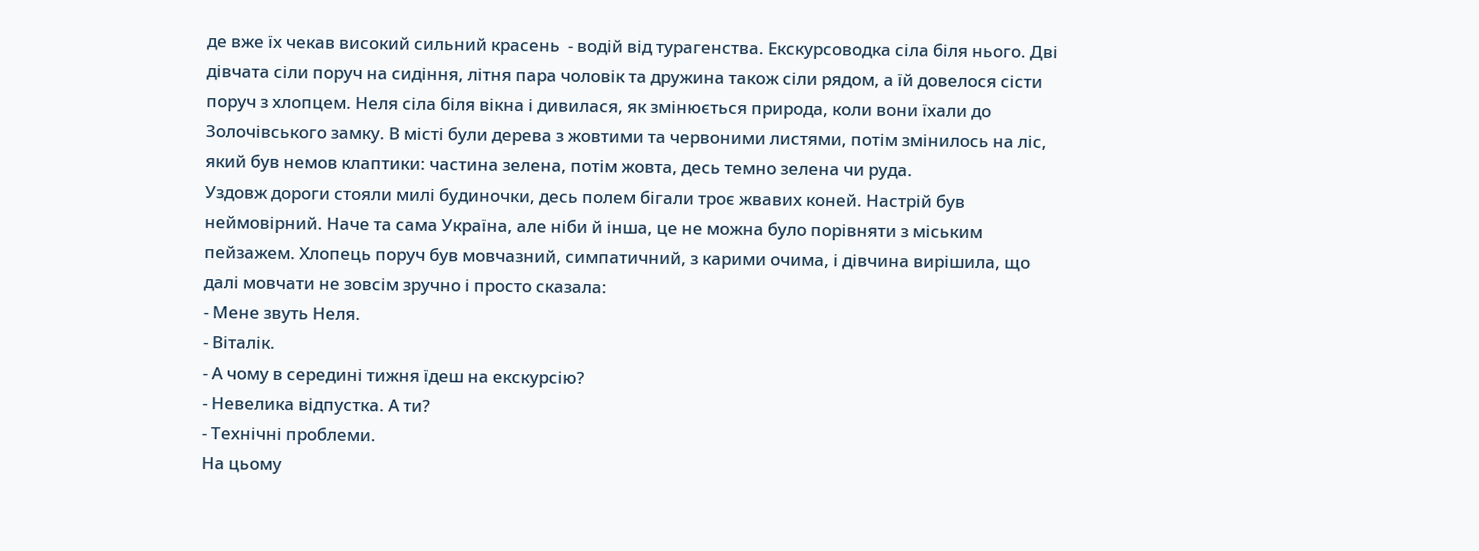де вже їх чекав високий сильний красень  - водій від турагенства. Екскурсоводка сіла біля нього. Дві дівчата сіли поруч на сидіння, літня пара чоловік та дружина також сіли рядом, а їй довелося сісти поруч з хлопцем. Неля сіла біля вікна і дивилася, як змінюється природа, коли вони їхали до Золочівського замку. В місті були дерева з жовтими та червоними листями, потім змінилось на ліс, який був немов клаптики: частина зелена, потім жовта, десь темно зелена чи руда.
Уздовж дороги стояли милі будиночки, десь полем бігали троє жвавих коней. Настрій був неймовірний. Наче та сама Україна, але ніби й інша, це не можна було порівняти з міським пейзажем. Хлопець поруч був мовчазний, симпатичний, з карими очима, і дівчина вирішила, що далі мовчати не зовсім зручно і просто сказала:
- Мене звуть Неля.
- Віталік.
- А чому в середині тижня їдеш на екскурсію?
- Невелика відпустка. А ти?
- Технічні проблеми.
На цьому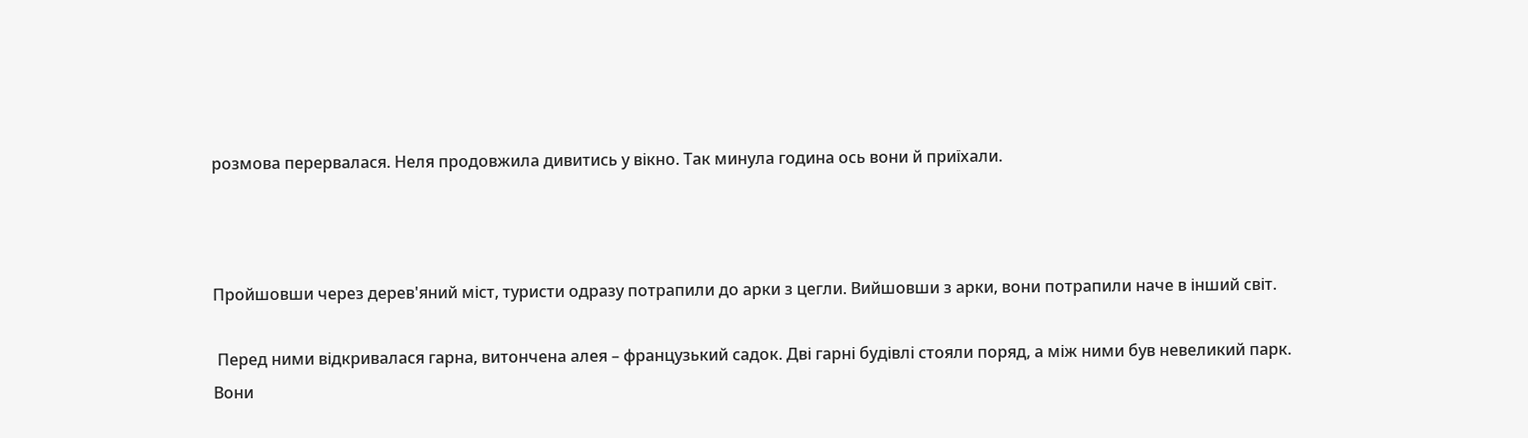розмова перервалася. Неля продовжила дивитись у вікно. Так минула година ось вони й приїхали.



Пройшовши через дерев'яний міст, туристи одразу потрапили до арки з цегли. Вийшовши з арки, вони потрапили наче в інший світ.

 Перед ними відкривалася гарна, витончена алея – французький садок. Дві гарні будівлі стояли поряд, а між ними був невеликий парк.
Вони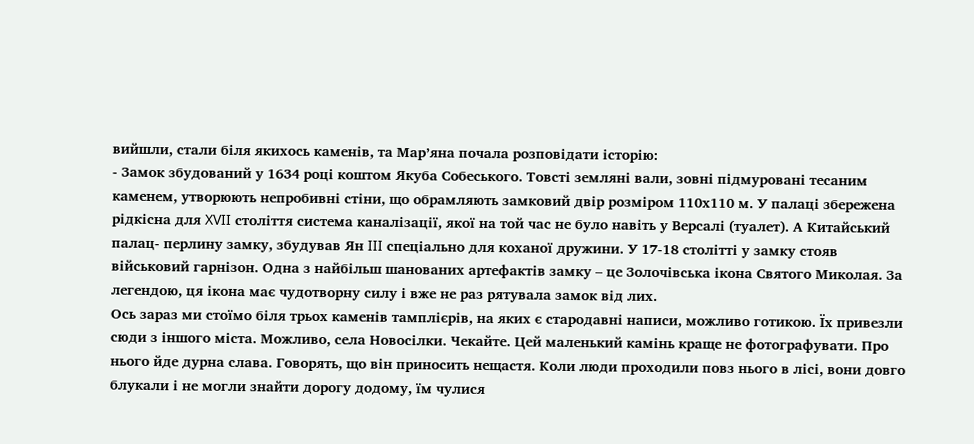вийшли, стали біля якихось каменів, та Мар’яна почала розповідати історію:
- Замок збудований у 1634 році коштом Якуба Собеського. Товсті земляні вали, зовні підмуровані тесаним каменем, утворюють непробивні стіни, що обрамляють замковий двір розміром 110х110 м. У палаці збережена рідкісна для XVII століття система каналізації, якої на той час не було навіть у Версалі (туалет). А Китайський палац- перлину замку, збудував Ян III спеціально для коханої дружини. У 17-18 столітті у замку стояв військовий гарнізон. Одна з найбільш шанованих артефактів замку – це Золочівська ікона Святого Миколая. За легендою, ця ікона має чудотворну силу і вже не раз рятувала замок від лих.
Ось зараз ми стоїмо біля трьох каменів тамплієрів, на яких є стародавні написи, можливо готикою. Їх привезли сюди з іншого міста. Можливо, села Новосілки. Чекайте. Цей маленький камінь краще не фотографувати. Про нього йде дурна слава. Говорять, що він приносить нещастя. Коли люди проходили повз нього в лісі, вони довго блукали і не могли знайти дорогу додому, їм чулися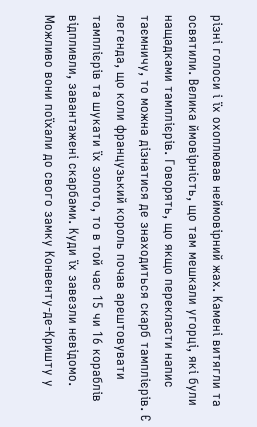різні голоси і їх охоплював неймовірний жах. Камені витягли та освятили. Велика ймовірність, що там мешкали угорці, які були нащадками тамплієрів. Говорять, що якщо перекласти напис таємничу, то можна дізнатися де знаходиться скарб тамплієрів. Є легенда, що коли французький король почав арештовувати тамплієрів та шукати їх золото, то в той час 15 чи 16 кораблів відпливли, завантажені скарбами. Куди їх завезли невідомо. Можливо вони поїхали до свого замку Конвенту-де-Кришту у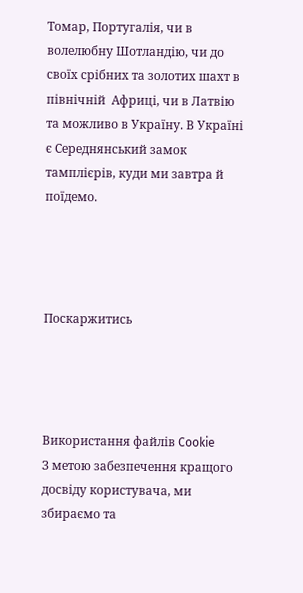Томар, Португалія, чи в волелюбну Шотландію, чи до своїх срібних та золотих шахт в північній  Африці, чи в Латвію та можливо в Україну. В Україні є Середнянський замок тамплієрів, куди ми завтра й поїдемо.




Поскаржитись




Використання файлів Cookie
З метою забезпечення кращого досвіду користувача, ми збираємо та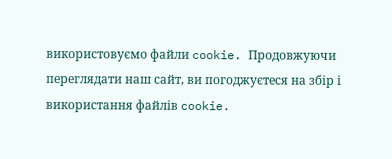використовуємо файли cookie. Продовжуючи переглядати наш сайт, ви погоджуєтеся на збір і використання файлів cookie.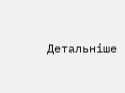Детальніше